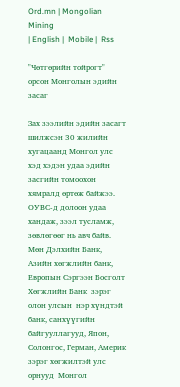Ord.mn | Mongolian Mining
| English |  Mobile |  Rss

"Чөтгөрийн тойрогт" орсон Монголын эдийн засаг

Зах зээлийн эдийн засагт шилжсэн 30 жилийн хугацаанд Монгол улс хэд хэдэн удаа эдийн засгийн томоохон хямралд өртөж байжээ. ОУВС-д долоон удаа хандаж, зээл тусламж, зөвлөгөөг нь авч байв.  Мөн Дэлхийн Банк, Азийн хөгжлийн банк, Европын Сэргээн Босголт Хөгжлийн Банк  зэрэг олон улсын  нэр хүндтэй банк, санхүүгийн  байгууллагууд, Япон, Солонгос, Герман, Америк зэрэг хөгжилтэй улс орнууд  Монгол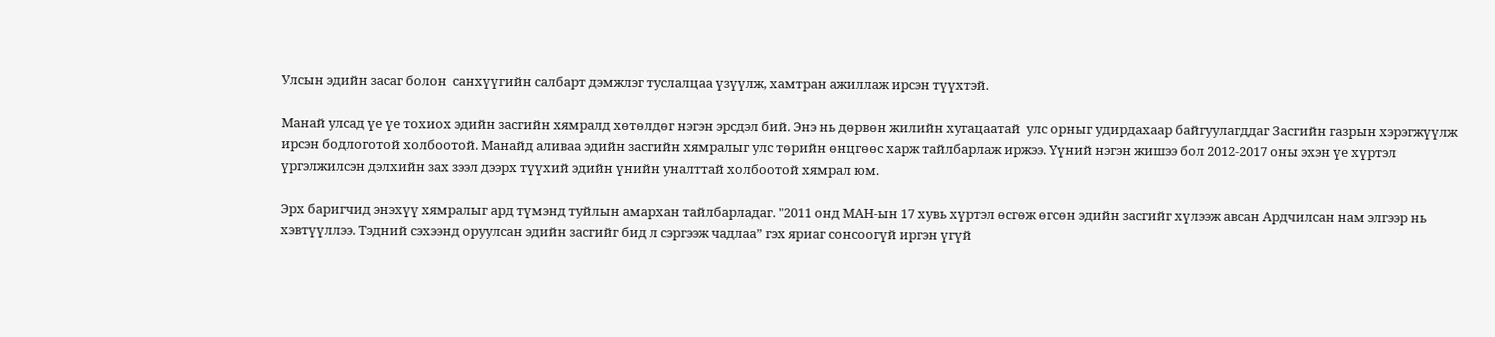Улсын эдийн засаг болон  санхүүгийн салбарт дэмжлэг туслалцаа үзүүлж, хамтран ажиллаж ирсэн түүхтэй.

Манай улсад үе үе тохиох эдийн засгийн хямралд хөтөлдөг нэгэн эрсдэл бий. Энэ нь дөрвөн жилийн хугацаатай  улс орныг удирдахаар байгуулагддаг Засгийн газрын хэрэгжүүлж ирсэн бодлоготой холбоотой. Манайд аливаа эдийн засгийн хямралыг улс төрийн өнцгөөс харж тайлбарлаж иржээ. Үүний нэгэн жишээ бол 2012-2017 оны эхэн үе хүртэл үргэлжилсэн дэлхийн зах зээл дээрх түүхий эдийн үнийн уналттай холбоотой хямрал юм.

Эрх баригчид энэхүү хямралыг ард түмэнд туйлын амархан тайлбарладаг. "2011 онд МАН-ын 17 хувь хүртэл өсгөж өгсөн эдийн засгийг хүлээж авсан Ардчилсан нам элгээр нь хэвтүүллээ. Тэдний сэхээнд оруулсан эдийн засгийг бид л сэргээж чадлаа” гэх яриаг сонсоогүй иргэн үгүй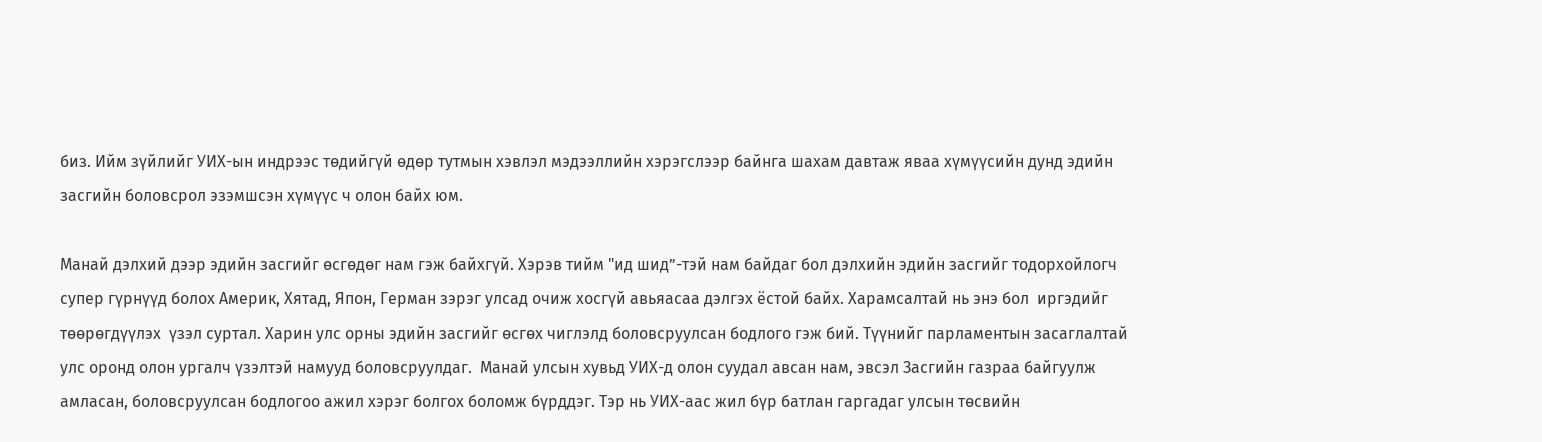биз. Ийм зүйлийг УИХ-ын индрээс төдийгүй өдөр тутмын хэвлэл мэдээллийн хэрэгслээр байнга шахам давтаж яваа хүмүүсийн дунд эдийн засгийн боловсрол эзэмшсэн хүмүүс ч олон байх юм.

Манай дэлхий дээр эдийн засгийг өсгөдөг нам гэж байхгүй. Хэрэв тийм "ид шид”-тэй нам байдаг бол дэлхийн эдийн засгийг тодорхойлогч супер гүрнүүд болох Америк, Хятад, Япон, Герман зэрэг улсад очиж хосгүй авьяасаа дэлгэх ёстой байх. Харамсалтай нь энэ бол  иргэдийг төөрөгдүүлэх  үзэл суртал. Харин улс орны эдийн засгийг өсгөх чиглэлд боловсруулсан бодлого гэж бий. Түүнийг парламентын засаглалтай улс оронд олон ургалч үзэлтэй намууд боловсруулдаг.  Манай улсын хувьд УИХ-д олон суудал авсан нам, эвсэл Засгийн газраа байгуулж амласан, боловсруулсан бодлогоо ажил хэрэг болгох боломж бүрддэг. Тэр нь УИХ-аас жил бүр батлан гаргадаг улсын төсвийн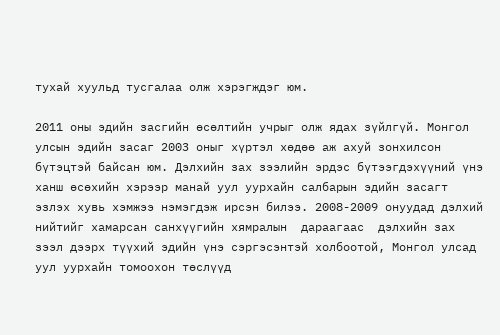тухай хуульд тусгалаа олж хэрэгждэг юм.

2011 оны эдийн засгийн өсөлтийн учрыг олж ядах зүйлгүй. Монгол улсын эдийн засаг 2003 оныг хүртэл хөдөө аж ахуй зонхилсон бүтэцтэй байсан юм. Дэлхийн зах зээлийн эрдэс бүтээгдэхүүний үнэ ханш өсөхийн хэрээр манай уул уурхайн салбарын эдийн засагт эзлэх хувь хэмжээ нэмэгдэж ирсэн билээ. 2008-2009 онуудад дэлхий нийтийг хамарсан санхүүгийн хямралын  дараагаас  дэлхийн зах зээл дээрх түүхий эдийн үнэ сэргэсэнтэй холбоотой, Монгол улсад уул уурхайн томоохон төслүүд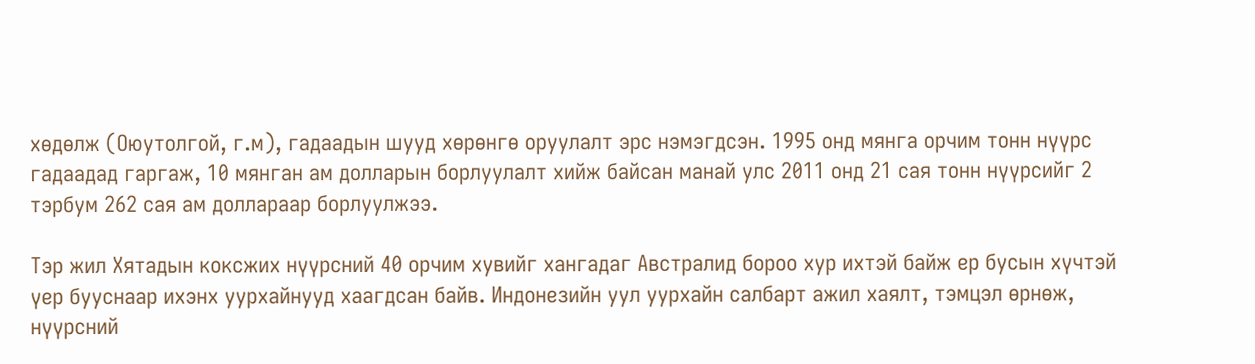хөдөлж (Оюутолгой, г.м), гадаадын шууд хөрөнгө оруулалт эрс нэмэгдсэн. 1995 онд мянга орчим тонн нүүрс гадаадад гаргаж, 10 мянган ам долларын борлуулалт хийж байсан манай улс 2011 онд 21 сая тонн нүүрсийг 2 тэрбум 262 сая ам доллараар борлуулжээ.

Тэр жил Хятадын коксжих нүүрсний 40 орчим хувийг хангадаг Австралид бороо хур ихтэй байж ер бусын хүчтэй үер бууснаар ихэнх уурхайнууд хаагдсан байв. Индонезийн уул уурхайн салбарт ажил хаялт, тэмцэл өрнөж, нүүрсний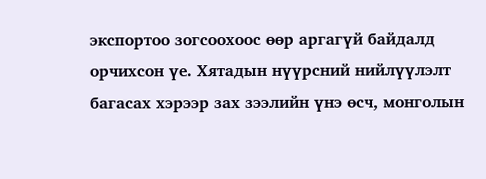экспортоо зогсоохоос өөр аргагүй байдалд орчихсон үе. Хятадын нүүрсний нийлүүлэлт багасах хэрээр зах зээлийн үнэ өсч, монголын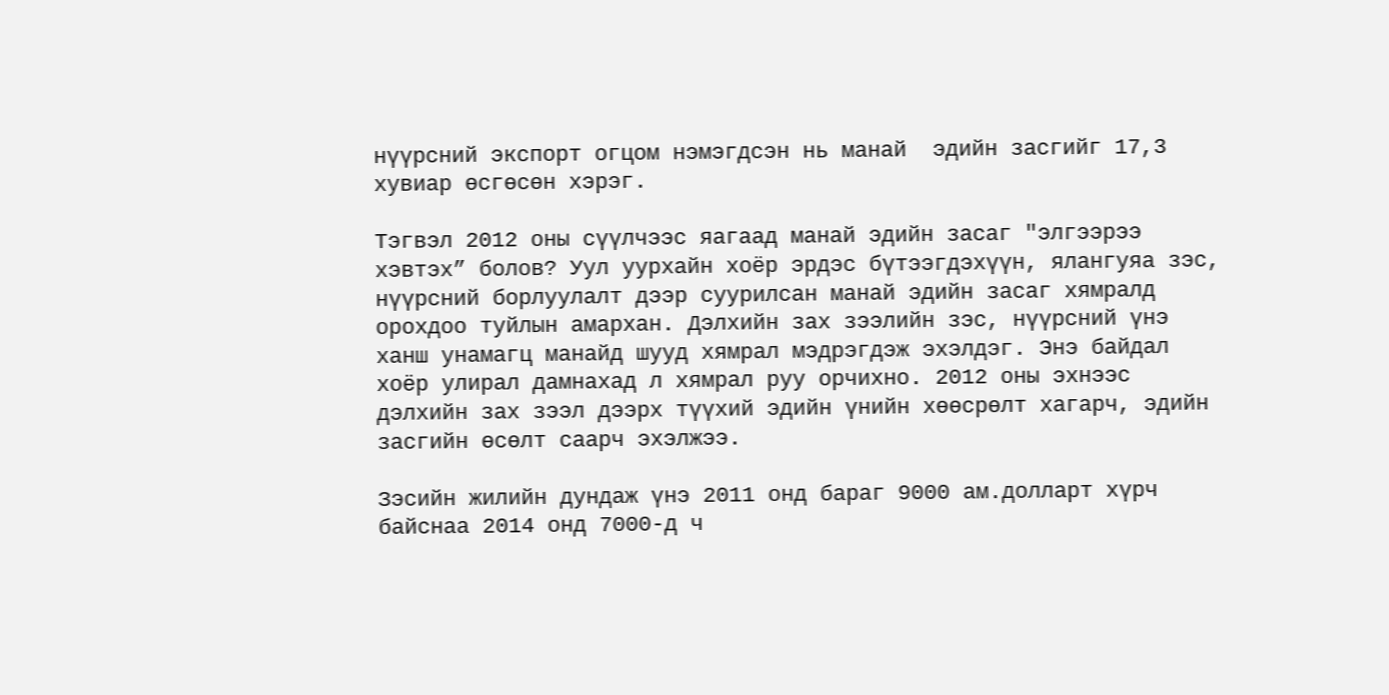нүүрсний экспорт огцом нэмэгдсэн нь манай  эдийн засгийг 17,3 хувиар өсгөсөн хэрэг.

Тэгвэл 2012 оны сүүлчээс яагаад манай эдийн засаг "элгээрээ хэвтэх” болов? Уул уурхайн хоёр эрдэс бүтээгдэхүүн, ялангуяа зэс, нүүрсний борлуулалт дээр суурилсан манай эдийн засаг хямралд орохдоо туйлын амархан. Дэлхийн зах зээлийн зэс, нүүрсний үнэ ханш унамагц манайд шууд хямрал мэдрэгдэж эхэлдэг. Энэ байдал хоёр улирал дамнахад л хямрал руу орчихно. 2012 оны эхнээс дэлхийн зах зээл дээрх түүхий эдийн үнийн хөөсрөлт хагарч, эдийн засгийн өсөлт саарч эхэлжээ.

Зэсийн жилийн дундаж үнэ 2011 онд бараг 9000 ам.долларт хүрч байснаа 2014 онд 7000-д ч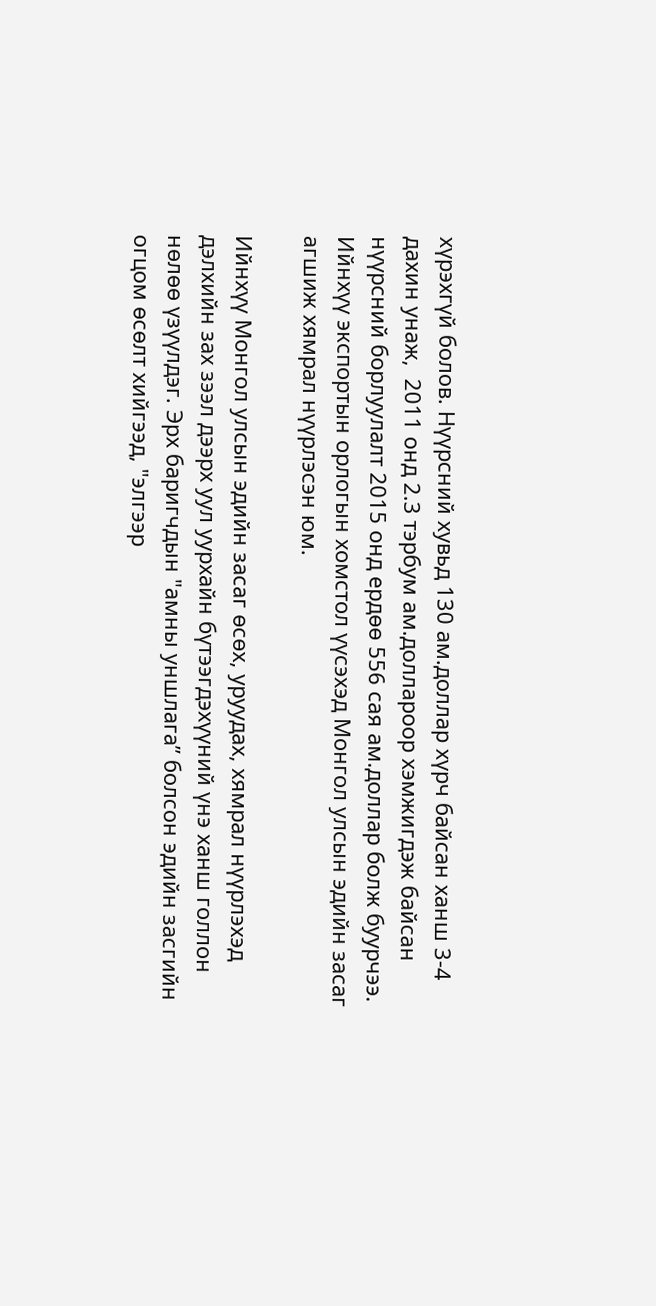хүрэхгүй болов. Нүүрсний хувьд 130 ам.доллар хүрч байсан ханш 3-4 дахин унаж,  2011 онд 2.3 тэрбум ам.доллароор хэмжигдэж байсан нүүрсний борлуулалт 2015 онд ердөө 556 сая ам.доллар болж буурчээ.  Ийнхүү экспортын орлогын хомстол үүсэхэд Монгол улсын эдийн засаг агшиж хямрал нүүрлэсэн юм.

Ийнхүү Монгол улсын эдийн засаг өсөх, уруудах, хямрал нүүрлэхэд дэлхийн зах зээл дээрх уул уурхайн бүтээгдэхүүний үнэ ханш голлон нөлөө үзүүлдэг. Эрх баригчдын "амны уншлага” болсон эдийн засгийн огцом өсөлт хийгээд, "элгээр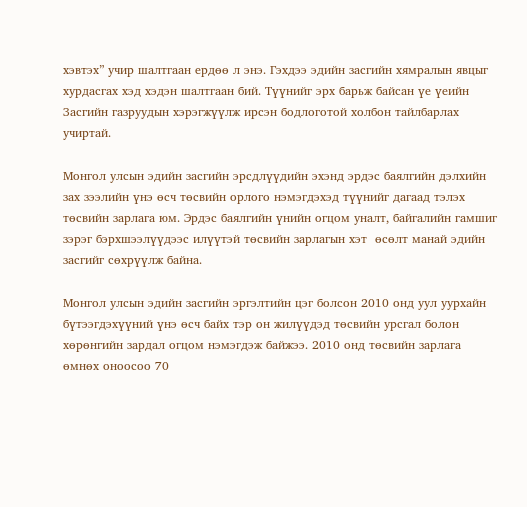хэвтэх” учир шалтгаан ердөө л энэ. Гэхдээ эдийн засгийн хямралын явцыг хурдасгах хэд хэдэн шалтгаан бий. Түүнийг эрх барьж байсан үе үеийн Засгийн газруудын хэрэгжүүлж ирсэн бодлоготой холбон тайлбарлах учиртай.

Монгол улсын эдийн засгийн эрсдлүүдийн эхэнд эрдэс баялгийн дэлхийн зах зээлийн үнэ өсч төсвийн орлого нэмэгдэхэд түүнийг дагаад тэлэх төсвийн зарлага юм. Эрдэс баялгийн үнийн огцом уналт, байгалийн гамшиг зэрэг бэрхшээлүүдээс илүүтэй төсвийн зарлагын хэт  өсөлт манай эдийн засгийг сөхрүүлж байна.

Монгол улсын эдийн засгийн эргэлтийн цэг болсон 2010 онд уул уурхайн бүтээгдэхүүний үнэ өсч байх тэр он жилүүдэд төсвийн урсгал болон хөрөнгийн зардал огцом нэмэгдэж байжээ. 2010 онд төсвийн зарлага өмнөх оноосоо 70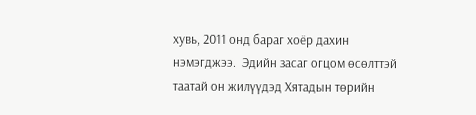хувь, 2011 онд бараг хоёр дахин нэмэгджээ.  Эдийн засаг огцом өсөлттэй таатай он жилүүдэд Хятадын төрийн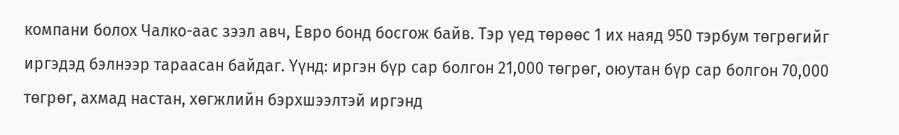компани болох Чалко-аас зээл авч, Евро бонд босгож байв. Тэр үед төрөөс 1 их наяд 950 тэрбум төгрөгийг иргэдэд бэлнээр тараасан байдаг. Үүнд: иргэн бүр сар болгон 21,000 төгрөг, оюутан бүр сар болгон 70,000 төгрөг, ахмад настан, хөгжлийн бэрхшээлтэй иргэнд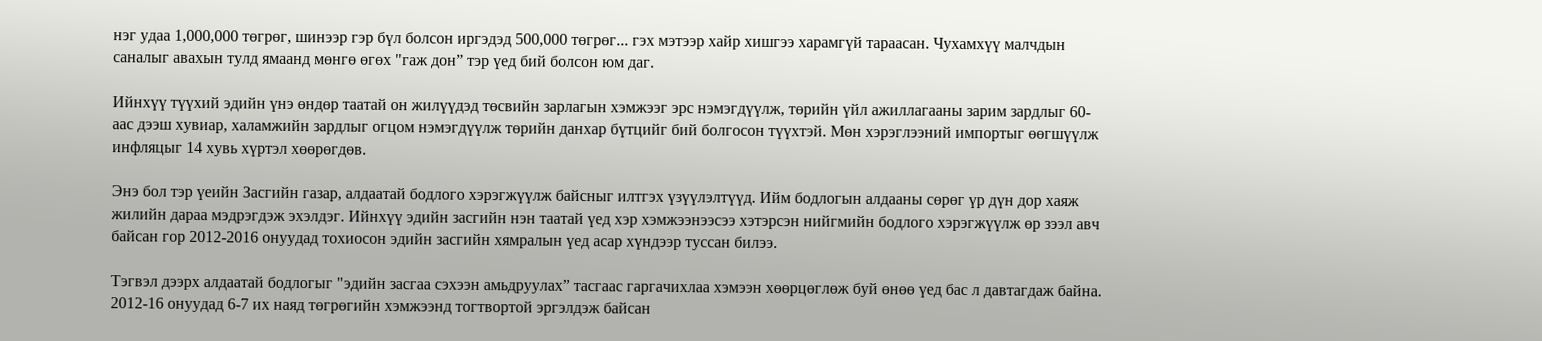нэг удаа 1,000,000 төгрөг, шинээр гэр бүл болсон иргэдэд 500,000 төгрөг... гэх мэтээр хайр хишгээ харамгүй тараасан. Чухамхүү малчдын саналыг авахын тулд ямаанд мөнгө өгөх "гаж дон” тэр үед бий болсон юм даг.

Ийнхүү түүхий эдийн үнэ өндөр таатай он жилүүдэд төсвийн зарлагын хэмжээг эрс нэмэгдүүлж, төрийн үйл ажиллагааны зарим зардлыг 60-аас дээш хувиар, халамжийн зардлыг огцом нэмэгдүүлж төрийн данхар бүтцийг бий болгосон түүхтэй. Мөн хэрэглээний импортыг өөгшүүлж инфляцыг 14 хувь хүртэл хөөрөгдөв.

Энэ бол тэр үеийн Засгийн газар, алдаатай бодлого хэрэгжүүлж байсныг илтгэх үзүүлэлтүүд. Ийм бодлогын алдааны сөрөг үр дүн дор хаяж жилийн дараа мэдрэгдэж эхэлдэг. Ийнхүү эдийн засгийн нэн таатай үед хэр хэмжээнээсээ хэтэрсэн нийгмийн бодлого хэрэгжүүлж өр зээл авч байсан гор 2012-2016 онуудад тохиосон эдийн засгийн хямралын үед асар хүндээр туссан билээ.

Тэгвэл дээрх алдаатай бодлогыг "эдийн засгаа сэхээн амьдруулах” тасгаас гаргачихлаа хэмээн хөөрцөглөж буй өнөө үед бас л давтагдаж байна. 2012-16 онуудад 6-7 их наяд төгрөгийн хэмжээнд тогтвортой эргэлдэж байсан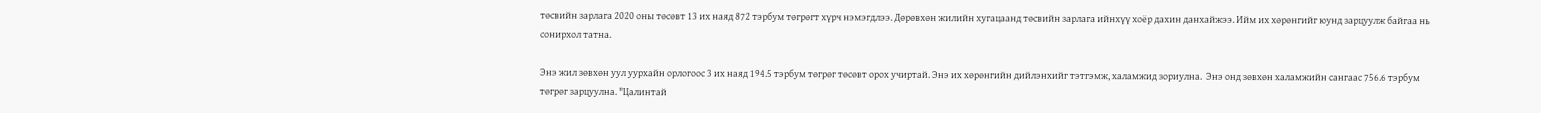төсвийн зарлага 2020 оны төсөвт 13 их наяд 872 тэрбум төгрөгт хүрч нэмэгдлээ. Дөрөвхөн жилийн хугацаанд төсвийн зарлага ийнхүү хоёр дахин данхайжээ. Ийм их хөрөнгийг юунд зарцуулж байгаа нь сонирхол татна.

Энэ жил зөвхөн уул уурхайн орлогоос 3 их наяд 194.5 тэрбум төгрөг төсөвт орох учиртай. Энэ их хөрөнгийн дийлэнхийг тэтгэмж, халамжид зориулна.  Энэ онд зөвхөн халамжийн сангаас 756.6 тэрбум төгрөг зарцуулна. "Цалинтай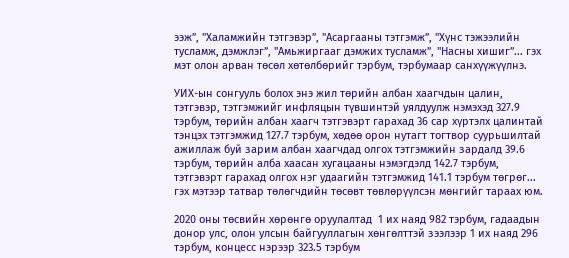ээж”, "Халамжийн тэтгэвэр”, "Асаргааны тэтгэмж”, "Хүнс тэжээлийн тусламж, дэмжлэг”, "Амьжиргааг дэмжих тусламж”, "Насны хишиг”... гэх мэт олон арван төсөл хөтөлбөрийг тэрбум, тэрбумаар санхүүжүүлнэ.

УИХ-ын сонгууль болох энэ жил төрийн албан хаагчдын цалин, тэтгэвэр, тэтгэмжийг инфляцын түвшинтэй уялдуулж нэмэхэд 327.9 тэрбум, төрийн албан хаагч тэтгэвэрт гарахад 36 сар хүртэлх цалинтай тэнцэх тэтгэмжид 127.7 тэрбум, хөдөө орон нутагт тогтвор суурьшилтай ажиллаж буй зарим албан хаагчдад олгох тэтгэмжийн зардалд 39.6 тэрбум, төрийн алба хаасан хугацааны нэмэгдэлд 142.7 тэрбум, тэтгэвэрт гарахад олгох нэг удаагийн тэтгэмжид 141.1 тэрбум төгрөг... гэх мэтээр татвар төлөгчдийн төсөвт төвлөрүүлсэн мөнгийг тараах юм.

2020 оны төсвийн хөрөнгө оруулалтад  1 их наяд 982 тэрбум, гадаадын донор улс, олон улсын байгууллагын хөнгөлттэй зээлээр 1 их наяд 296 тэрбум, концесс нэрээр 323.5 тэрбум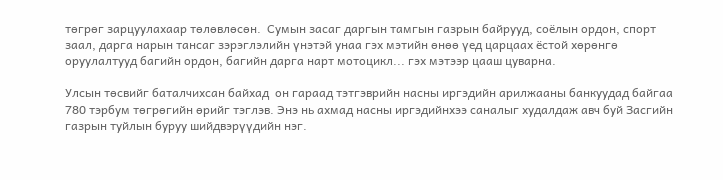төгрөг зарцуулахаар төлөвлөсөн.  Сумын засаг даргын тамгын газрын байрууд, соёлын ордон, спорт заал, дарга нарын тансаг зэрэглэлийн үнэтэй унаа гэх мэтийн өнөө үед царцаах ёстой хөрөнгө оруулалтууд багийн ордон, багийн дарга нарт мотоцикл... гэх мэтээр цааш цуварна.

Улсын төсвийг баталчихсан байхад  он гараад тэтгэврийн насны иргэдийн арилжааны банкуудад байгаа 780 тэрбум төгрөгийн өрийг тэглэв. Энэ нь ахмад насны иргэдийнхээ саналыг худалдаж авч буй Засгийн газрын туйлын буруу шийдвэрүүдийн нэг.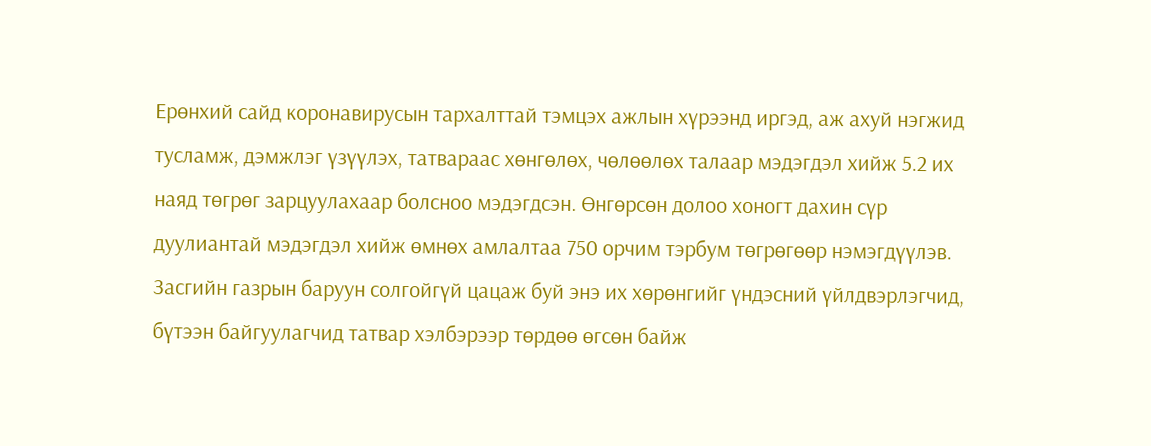Ерөнхий сайд коронавирусын тархалттай тэмцэх ажлын хүрээнд иргэд, аж ахуй нэгжид тусламж, дэмжлэг үзүүлэх, татвараас хөнгөлөх, чөлөөлөх талаар мэдэгдэл хийж 5.2 их наяд төгрөг зарцуулахаар болсноо мэдэгдсэн. Өнгөрсөн долоо хоногт дахин сүр дуулиантай мэдэгдэл хийж өмнөх амлалтаа 750 орчим тэрбум төгрөгөөр нэмэгдүүлэв. Засгийн газрын баруун солгойгүй цацаж буй энэ их хөрөнгийг үндэсний үйлдвэрлэгчид, бүтээн байгуулагчид татвар хэлбэрээр төрдөө өгсөн байж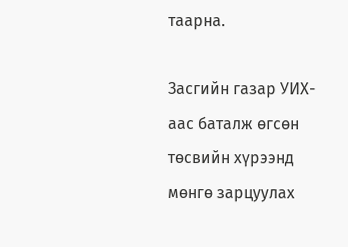таарна.

Засгийн газар УИХ-аас баталж өгсөн төсвийн хүрээнд мөнгө зарцуулах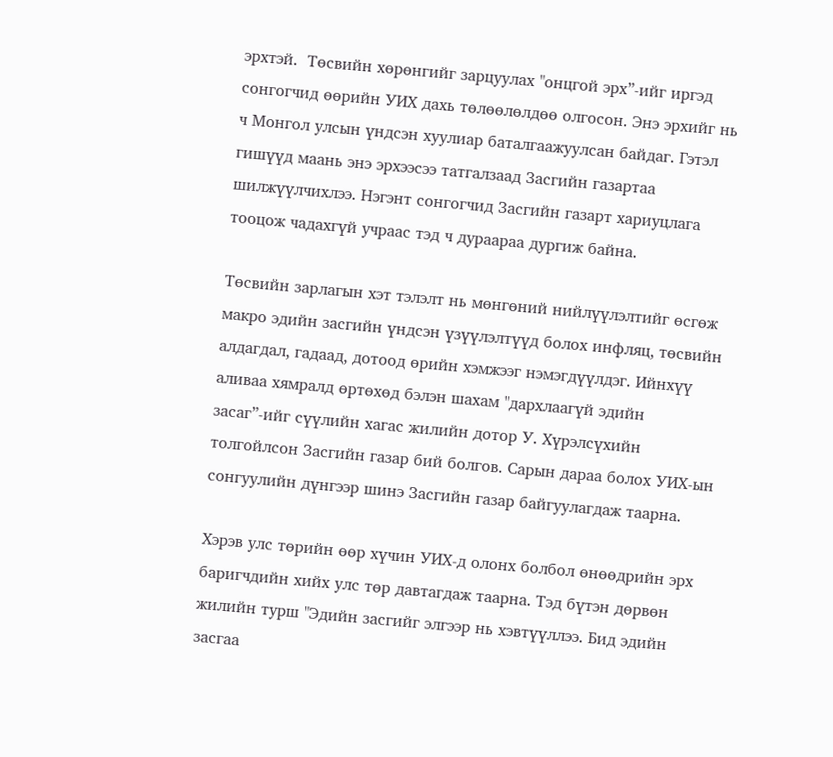эрхтэй.  Төсвийн хөрөнгийг зарцуулах "онцгой эрх”-ийг иргэд сонгогчид өөрийн УИХ дахь төлөөлөлдөө олгосон. Энэ эрхийг нь ч Монгол улсын үндсэн хуулиар баталгаажуулсан байдаг. Гэтэл гишүүд маань энэ эрхээсээ татгалзаад Засгийн газартаа шилжүүлчихлээ. Нэгэнт сонгогчид Засгийн газарт хариуцлага тооцож чадахгүй учраас тэд ч дураараа дургиж байна.

Төсвийн зарлагын хэт тэлэлт нь мөнгөний нийлүүлэлтийг өсгөж макро эдийн засгийн үндсэн үзүүлэлтүүд болох инфляц, төсвийн алдагдал, гадаад, дотоод өрийн хэмжээг нэмэгдүүлдэг. Ийнхүү аливаа хямралд өртөхөд бэлэн шахам "дархлаагүй эдийн засаг”-ийг сүүлийн хагас жилийн дотор У. Хүрэлсүхийн толгойлсон Засгийн газар бий болгов. Сарын дараа болох УИХ-ын сонгуулийн дүнгээр шинэ Засгийн газар байгуулагдаж таарна.

Хэрэв улс төрийн өөр хүчин УИХ-д олонх болбол өнөөдрийн эрх баригчдийн хийх улс төр давтагдаж таарна. Тэд бүтэн дөрвөн жилийн турш "Эдийн засгийг элгээр нь хэвтүүллээ. Бид эдийн засгаа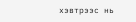хэвтрээс нь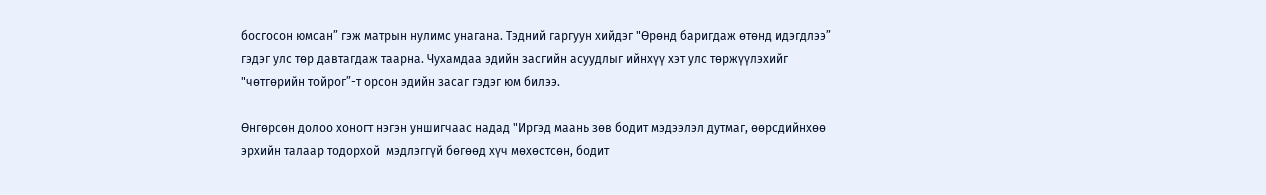босгосон юмсан” гэж матрын нулимс унагана. Тэдний гаргуун хийдэг "Өрөнд баригдаж өтөнд идэгдлээ” гэдэг улс төр давтагдаж таарна. Чухамдаа эдийн засгийн асуудлыг ийнхүү хэт улс төржүүлэхийг "чөтгөрийн тойрог”-т орсон эдийн засаг гэдэг юм билээ.

Өнгөрсөн долоо хоногт нэгэн уншигчаас надад "Иргэд маань зөв бодит мэдээлэл дутмаг, өөрсдийнхөө эрхийн талаар тодорхой  мэдлэггүй бөгөөд хүч мөхөстсөн, бодит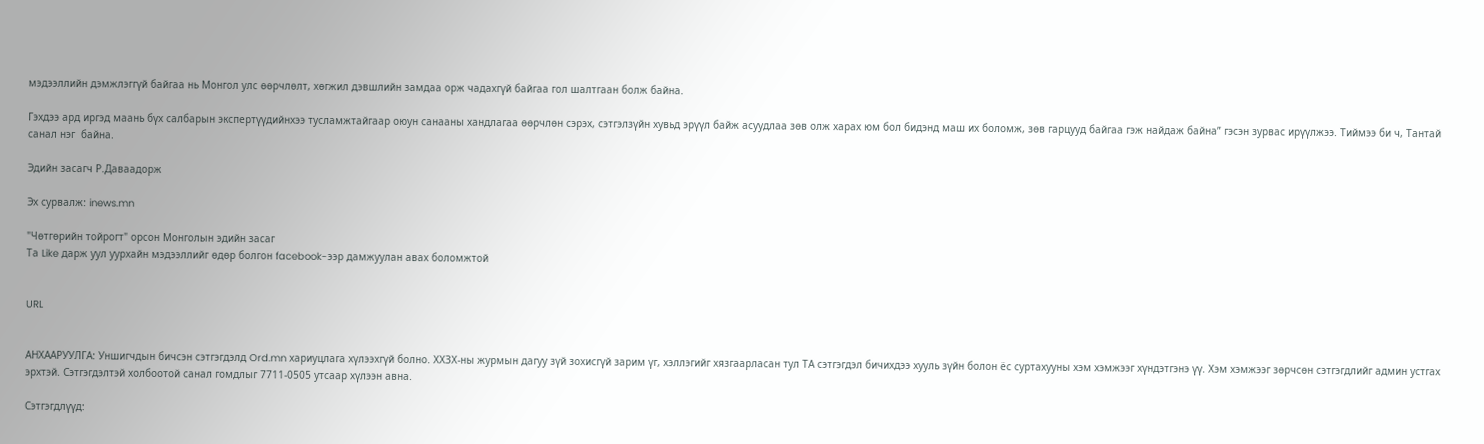мэдээллийн дэмжлэггүй байгаа нь Монгол улс өөрчлөлт, хөгжил дэвшлийн замдаа орж чадахгүй байгаа гол шалтгаан болж байна.

Гэхдээ ард иргэд маань бүх салбарын экспертүүдийнхээ тусламжтайгаар оюун санааны хандлагаа өөрчлөн сэрэх, сэтгэлзүйн хувьд эрүүл байж асуудлаа зөв олж харах юм бол бидэнд маш их боломж, зөв гарцууд байгаа гэж найдаж байна” гэсэн зурвас ирүүлжээ. Тиймээ би ч, Тантай санал нэг  байна.

Эдийн засагч Р.Даваадорж

Эх сурвалж: inews.mn

"Чөтгөрийн тойрогт" орсон Монголын эдийн засаг
Та Like дарж уул уурхайн мэдээллийг өдөр болгон facebook-ээр дамжуулан авах боломжтой


URL


АНХААРУУЛГА: Уншигчдын бичсэн сэтгэгдэлд Ord.mn хариуцлага хүлээхгүй болно. ХХЗХ-ны журмын дагуу зүй зохисгүй зарим үг, хэллэгийг хязгаарласан тул ТА сэтгэгдэл бичихдээ хууль зүйн болон ёс суртахууны хэм хэмжээг хүндэтгэнэ үү. Хэм хэмжээг зөрчсөн сэтгэгдлийг админ устгах эрхтэй. Сэтгэгдэлтэй холбоотой санал гомдлыг 7711-0505 утсаар хүлээн авна.

Сэтгэгдлүүд: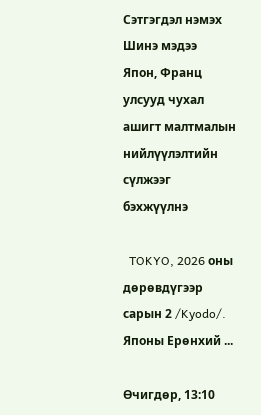Сэтгэгдэл нэмэх
Шинэ мэдээ
Япон, Франц улсууд чухал ашигт малтмалын нийлүүлэлтийн сүлжээг бэхжүүлнэ

  TOKYO, 2026 оны дөрөвдүгээр сарын 2 /Kyodo/. Японы Ерөнхий ...

Өчигдөр, 13:10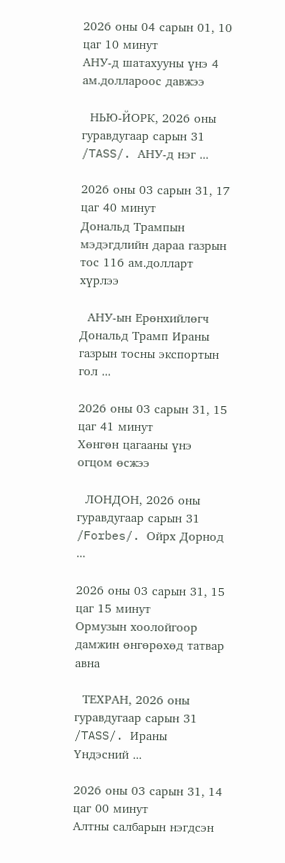2026 оны 04 сарын 01, 10 цаг 10 минут
АНУ-д шатахууны үнэ 4 ам.доллароос давжээ

  НЬЮ-ЙОРК, 2026 оны гуравдугаар сарын 31 /TASS/. АНУ-д нэг ...

2026 оны 03 сарын 31, 17 цаг 40 минут
Дональд Трампын мэдэгдлийн дараа газрын тос 116 ам.долларт хүрлээ

  АНУ-ын Ерөнхийлөгч Дональд Трамп Ираны газрын тосны экспортын гол ...

2026 оны 03 сарын 31, 15 цаг 41 минут
Хөнгөн цагааны үнэ огцом өсжээ

  ЛОНДОН, 2026 оны гуравдугаар сарын 31 /Forbes/. Ойрх Дорнод ...

2026 оны 03 сарын 31, 15 цаг 15 минут
Ормузын хоолойгоор дамжин өнгөрөхөд татвар авна

  ТЕХРАН, 2026 оны гуравдугаар сарын 31 /TASS/. Ираны Үндэсний ...

2026 оны 03 сарын 31, 14 цаг 00 минут
Алтны салбарын нэгдсэн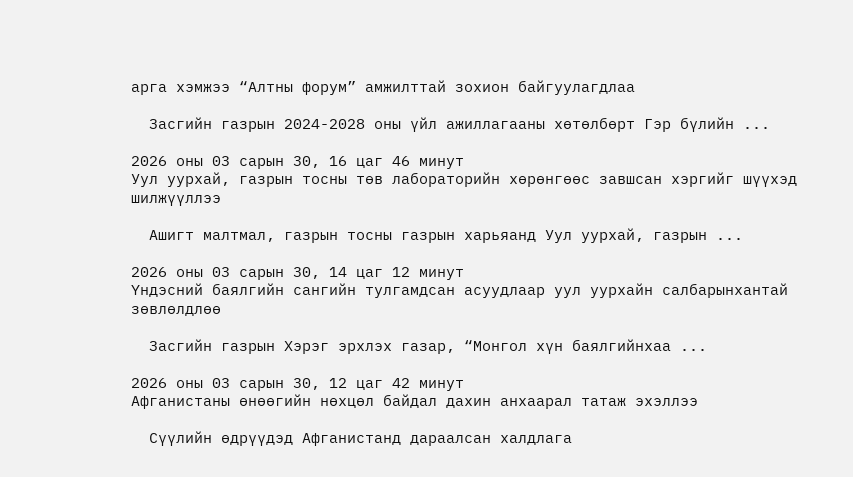арга хэмжээ “Алтны форум” амжилттай зохион байгуулагдлаа

  Засгийн газрын 2024-2028 оны үйл ажиллагааны хөтөлбөрт Гэр бүлийн ...

2026 оны 03 сарын 30, 16 цаг 46 минут
Уул уурхай, газрын тосны төв лабораторийн хөрөнгөөс завшсан хэргийг шүүхэд шилжүүллээ

  Ашигт малтмал, газрын тосны газрын харьяанд Уул уурхай, газрын ...

2026 оны 03 сарын 30, 14 цаг 12 минут
Үндэсний баялгийн сангийн тулгамдсан асуудлаар уул уурхайн салбарынхантай зөвлөлдлөө

  Засгийн газрын Хэрэг эрхлэх газар, “Монгол хүн баялгийнхаа ...

2026 оны 03 сарын 30, 12 цаг 42 минут
Афганистаны өнөөгийн нөхцөл байдал дахин анхаарал татаж эхэллээ

  Сүүлийн өдрүүдэд Афганистанд дараалсан халдлага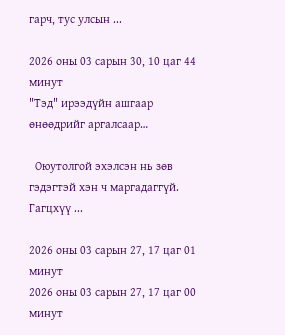гарч, тус улсын ...

2026 оны 03 сарын 30, 10 цаг 44 минут
"Тэд" ирээдүйн ашгаар өнөөдрийг аргалсаар…

  Оюутолгой эхэлсэн нь зөв гэдэгтэй хэн ч маргадаггүй. Гагцхүү ...

2026 оны 03 сарын 27, 17 цаг 01 минут
2026 оны 03 сарын 27, 17 цаг 00 минут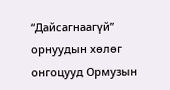“Дайсагнаагүй” орнуудын хөлөг онгоцууд Ормузын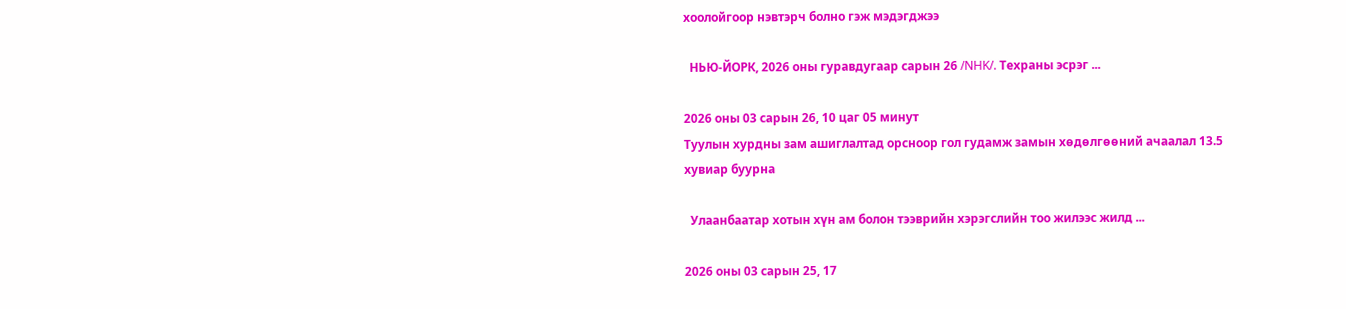хоолойгоор нэвтэрч болно гэж мэдэгджээ

  НЬЮ-ЙОРК, 2026 оны гуравдугаар сарын 26 /NHK/. Техраны эсрэг ...

2026 оны 03 сарын 26, 10 цаг 05 минут
Туулын хурдны зам ашиглалтад орсноор гол гудамж замын хөдөлгөөний ачаалал 13.5 хувиар буурна

  Улаанбаатар хотын хүн ам болон тээврийн хэрэгслийн тоо жилээс жилд ...

2026 оны 03 сарын 25, 17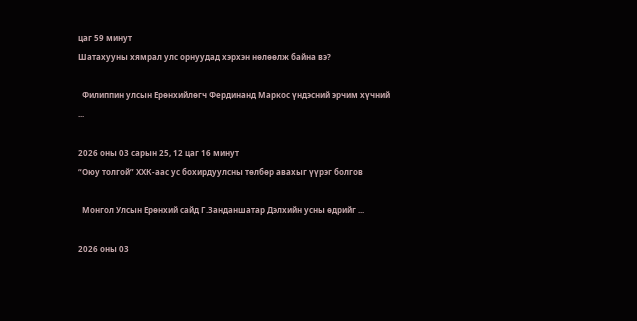цаг 59 минут
Шатахууны хямрал улс орнуудад хэрхэн нөлөөлж байна вэ?

  Филиппин улсын Ерөнхийлөгч Фердинанд Маркос үндэсний эрчим хүчний ...

2026 оны 03 сарын 25, 12 цаг 16 минут
“Оюу толгой” ХХК-аас ус бохирдуулсны төлбөр авахыг үүрэг болгов

  Монгол Улсын Ерөнхий сайд Г.Занданшатар Дэлхийн усны өдрийг ...

2026 оны 03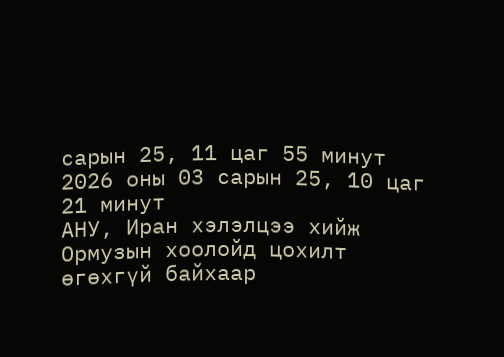сарын 25, 11 цаг 55 минут
2026 оны 03 сарын 25, 10 цаг 21 минут
АНУ, Иран хэлэлцээ хийж Ормузын хоолойд цохилт өгөхгүй байхаар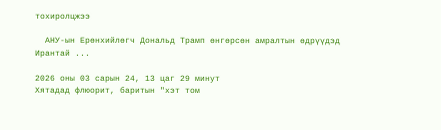тохиролцжээ

  АНУ-ын Ерөнхийлөгч Дональд Трамп өнгөрсөн амралтын өдрүүдэд Ирантай ...

2026 оны 03 сарын 24, 13 цаг 29 минут
Хятадад флюорит, баритын "хэт том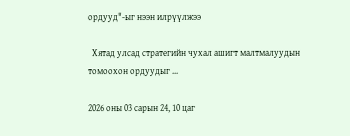ордууд"-ыг нээн илрүүлжээ

  Хятад улсад стратегийн чухал ашигт малтмалуудын томоохон ордуудыг ...

2026 оны 03 сарын 24, 10 цаг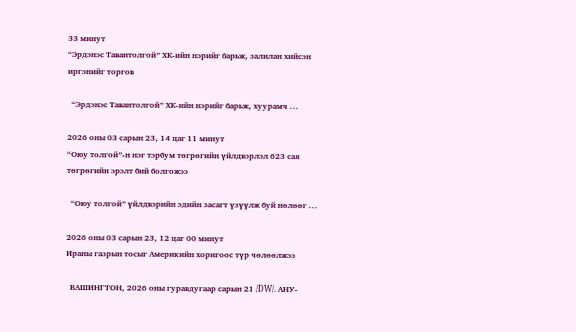33 минут
“Эрдэнэс Тавантолгой” ХК-ийн нэрийг барьж, залилан хийсэн иргэнийг торгов

  “Эрдэнэс Тавантолгой” ХК-ийн нэрийг барьж, хуурамч ...

2026 оны 03 сарын 23, 14 цаг 11 минут
“Оюу толгой”-н нэг тэрбум төгрөгийн үйлдвэрлэл 623 сая төгрөгийн эрэлт бий болгожээ

  “Оюу толгой” үйлдвэрийн эдийн засагт үзүүлж буй нөлөөг ...

2026 оны 03 сарын 23, 12 цаг 00 минут
Ираны газрын тосыг Америкийн хоригоос түр чөлөөлжээ

  ВАШИНГТОН, 2026 оны гуравдугаар сарын 21 /DW/. АНУ-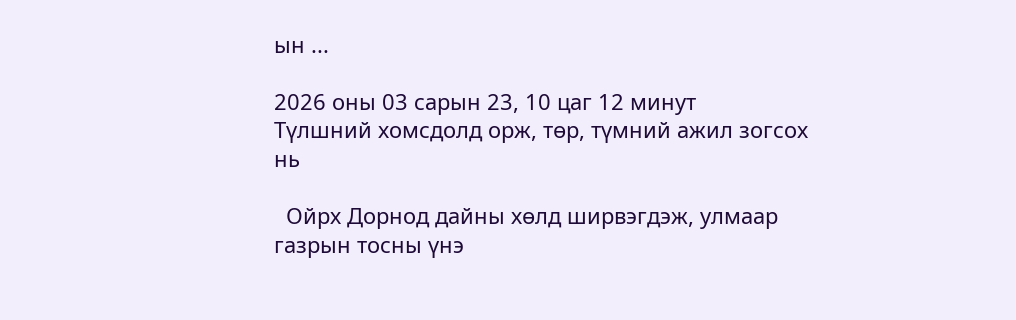ын ...

2026 оны 03 сарын 23, 10 цаг 12 минут
Түлшний хомсдолд орж, төр, түмний ажил зогсох нь

  Ойрх Дорнод дайны хөлд ширвэгдэж, улмаар газрын тосны үнэ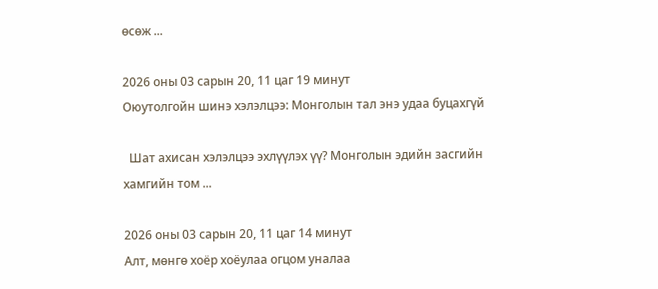өсөж ...

2026 оны 03 сарын 20, 11 цаг 19 минут
Оюутолгойн шинэ хэлэлцээ: Монголын тал энэ удаа буцахгүй

  Шат ахисан хэлэлцээ эхлүүлэх үү? Монголын эдийн засгийн хамгийн том ...

2026 оны 03 сарын 20, 11 цаг 14 минут
Алт, мөнгө хоёр хоёулаа огцом уналаа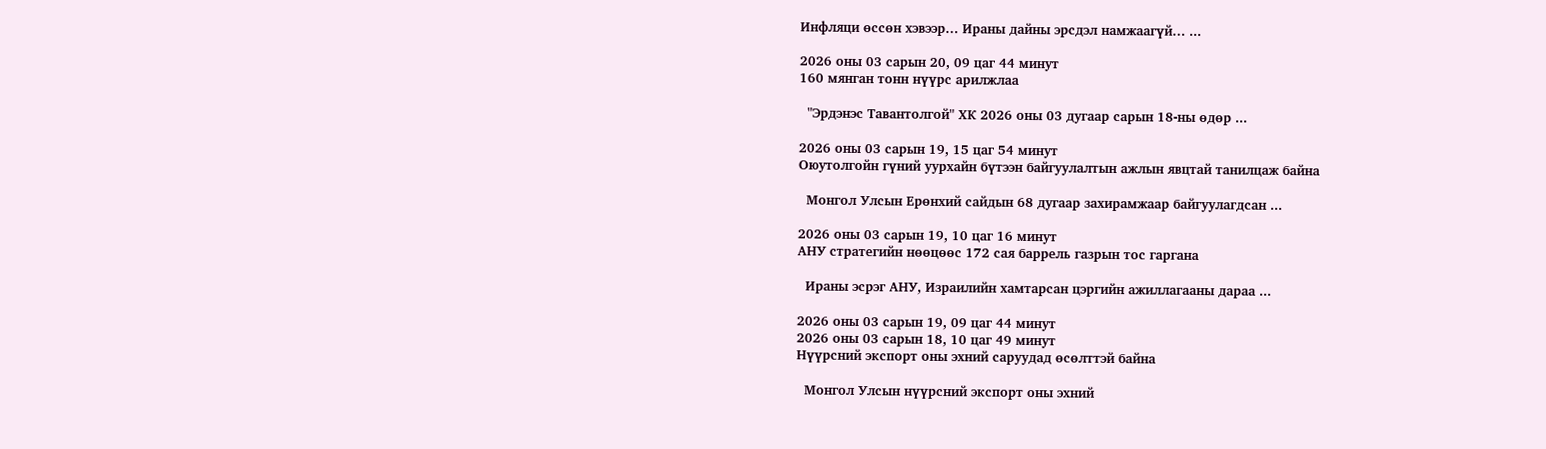Инфляци өссөн хэвээр… Ираны дайны эрсдэл намжаагүй… ...

2026 оны 03 сарын 20, 09 цаг 44 минут
160 мянган тонн нүүрс арилжлаа

  "Эрдэнэс Тавантолгой" ХК 2026 оны 03 дугаар сарын 18-ны өдөр ...

2026 оны 03 сарын 19, 15 цаг 54 минут
Оюутолгойн гүний уурхайн бүтээн байгуулалтын ажлын явцтай танилцаж байна

  Монгол Улсын Ерөнхий сайдын 68 дугаар захирамжаар байгуулагдсан ...

2026 оны 03 сарын 19, 10 цаг 16 минут
АНУ стратегийн нөөцөөс 172 сая баррель газрын тос гаргана

  Ираны эсрэг АНУ, Израилийн хамтарсан цэргийн ажиллагааны дараа ...

2026 оны 03 сарын 19, 09 цаг 44 минут
2026 оны 03 сарын 18, 10 цаг 49 минут
Нүүрсний экспорт оны эхний саруудад өсөлттэй байна

  Монгол Улсын нүүрсний экспорт оны эхний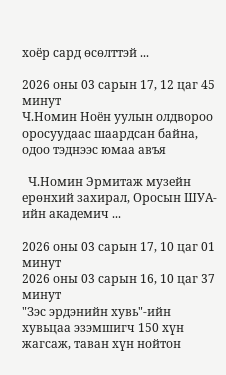хоёр сард өсөлттэй ...

2026 оны 03 сарын 17, 12 цаг 45 минут
Ч.Номин Ноён уулын олдвороо оросуудаас шаардсан байна, одоо тэднээс юмаа авъя

  Ч.Номин Эрмитаж музейн ерөнхий захирал, Оросын ШУА-ийн академич ...

2026 оны 03 сарын 17, 10 цаг 01 минут
2026 оны 03 сарын 16, 10 цаг 37 минут
"Зэс эрдэнийн хувь"-ийн хувьцаа эзэмшигч 150 хүн жагсаж, таван хүн нойтон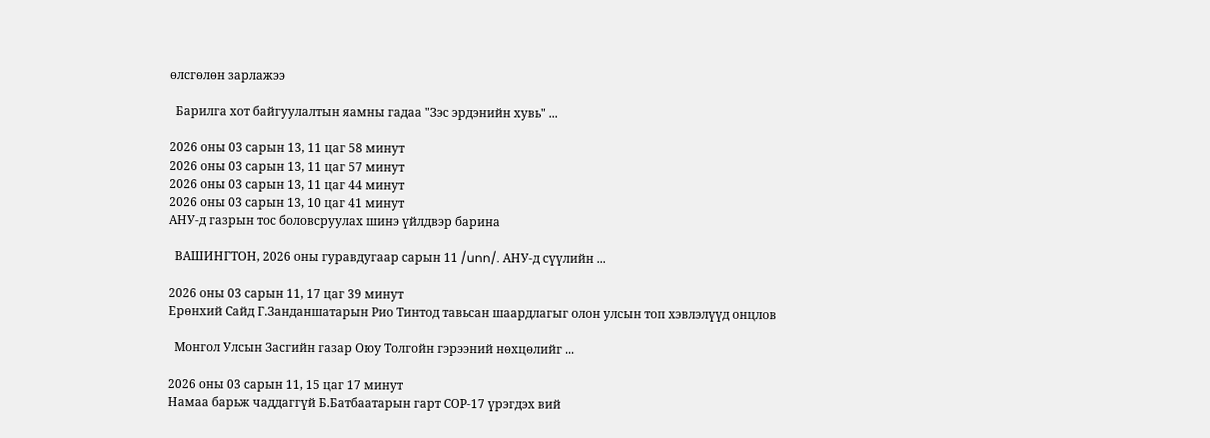өлсгөлөн зарлажээ

  Барилга хот байгуулалтын яамны гадаа "Зэс эрдэнийн хувь" ...

2026 оны 03 сарын 13, 11 цаг 58 минут
2026 оны 03 сарын 13, 11 цаг 57 минут
2026 оны 03 сарын 13, 11 цаг 44 минут
2026 оны 03 сарын 13, 10 цаг 41 минут
АНУ-д газрын тос боловсруулах шинэ үйлдвэр барина

  ВАШИНГТОН, 2026 оны гуравдугаар сарын 11 /unn/. АНУ-д сүүлийн ...

2026 оны 03 сарын 11, 17 цаг 39 минут
Ерөнхий Сайд Г.Занданшатарын Рио Тинтод тавьсан шаардлагыг олон улсын топ хэвлэлүүд онцлов

  Монгол Улсын Засгийн газар Оюу Толгойн гэрээний нөхцөлийг ...

2026 оны 03 сарын 11, 15 цаг 17 минут
Намаа барьж чаддаггүй Б.Батбаатарын гарт СОP-17 үрэгдэх вий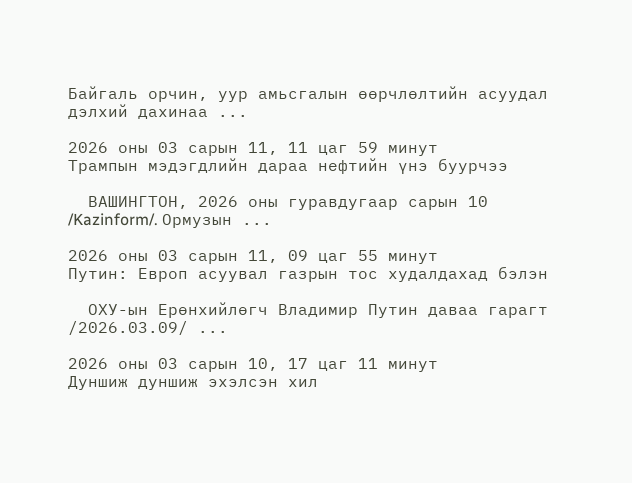Байгаль орчин, уур амьсгалын өөрчлөлтийн асуудал дэлхий дахинаа ...

2026 оны 03 сарын 11, 11 цаг 59 минут
Трампын мэдэгдлийн дараа нефтийн үнэ буурчээ

  ВАШИНГТОН, 2026 оны гуравдугаар сарын 10 /Kazinform/. Ормузын ...

2026 оны 03 сарын 11, 09 цаг 55 минут
Путин: Европ асуувал газрын тос худалдахад бэлэн

  ОХУ-ын Ерөнхийлөгч Владимир Путин даваа гарагт /2026.03.09/ ...

2026 оны 03 сарын 10, 17 цаг 11 минут
Дуншиж дуншиж эхэлсэн хил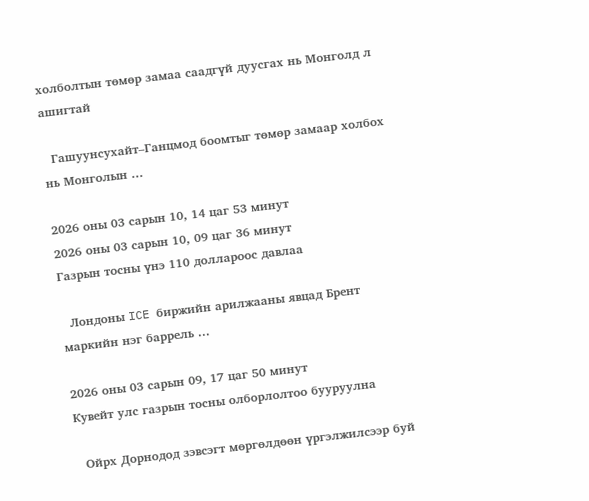холболтын төмөр замаа саадгүй дуусгах нь Монголд л ашигтай

  Гашуунсухайт–Ганцмод боомтыг төмөр замаар холбох нь Монголын ...

2026 оны 03 сарын 10, 14 цаг 53 минут
2026 оны 03 сарын 10, 09 цаг 36 минут
Газрын тосны үнэ 110 доллароос давлаа

  Лондоны ICE биржийн арилжааны явцад Брент маркийн нэг баррель ...

2026 оны 03 сарын 09, 17 цаг 50 минут
Кувейт улс газрын тосны олборлолтоо бууруулна

  Ойрх Дорнодод зэвсэгт мөргөлдөөн үргэлжилсээр буй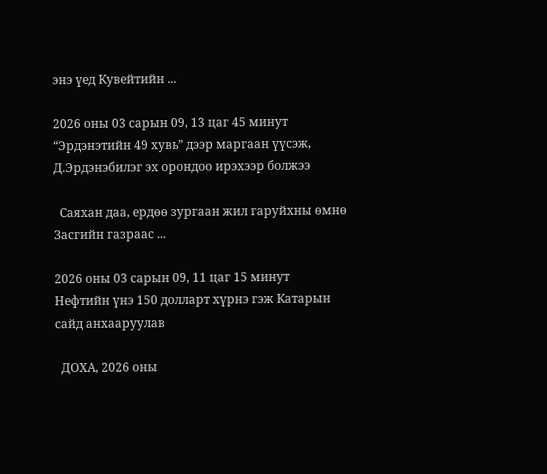энэ үед Кувейтийн ...

2026 оны 03 сарын 09, 13 цаг 45 минут
“Эрдэнэтийн 49 хувь” дээр маргаан үүсэж, Д.Эрдэнэбилэг эх орондоо ирэхээр болжээ

  Саяхан даа, ердөө зургаан жил гаруйхны өмнө Засгийн газраас ...

2026 оны 03 сарын 09, 11 цаг 15 минут
Нефтийн үнэ 150 долларт хүрнэ гэж Катарын сайд анхааруулав

  ДОХА, 2026 оны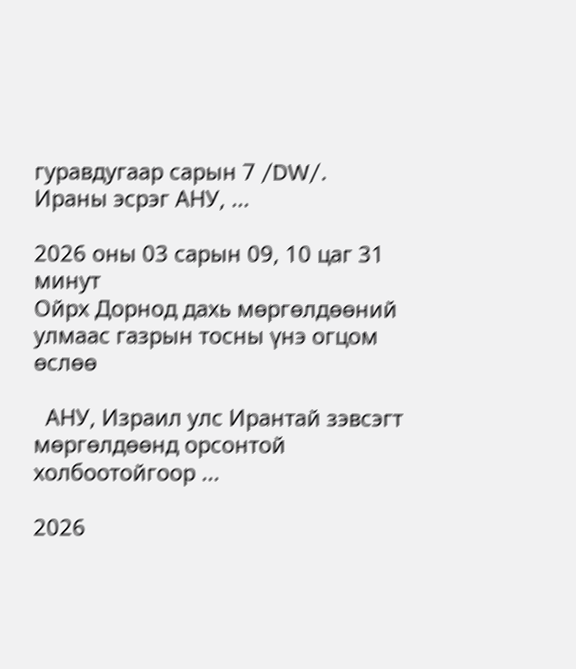гуравдугаар сарын 7 /DW/. Ираны эсрэг АНУ, ...

2026 оны 03 сарын 09, 10 цаг 31 минут
Ойрх Дорнод дахь мөргөлдөөний улмаас газрын тосны үнэ огцом өслөө

  АНУ, Израил улс Ирантай зэвсэгт мөргөлдөөнд орсонтой холбоотойгоор ...

2026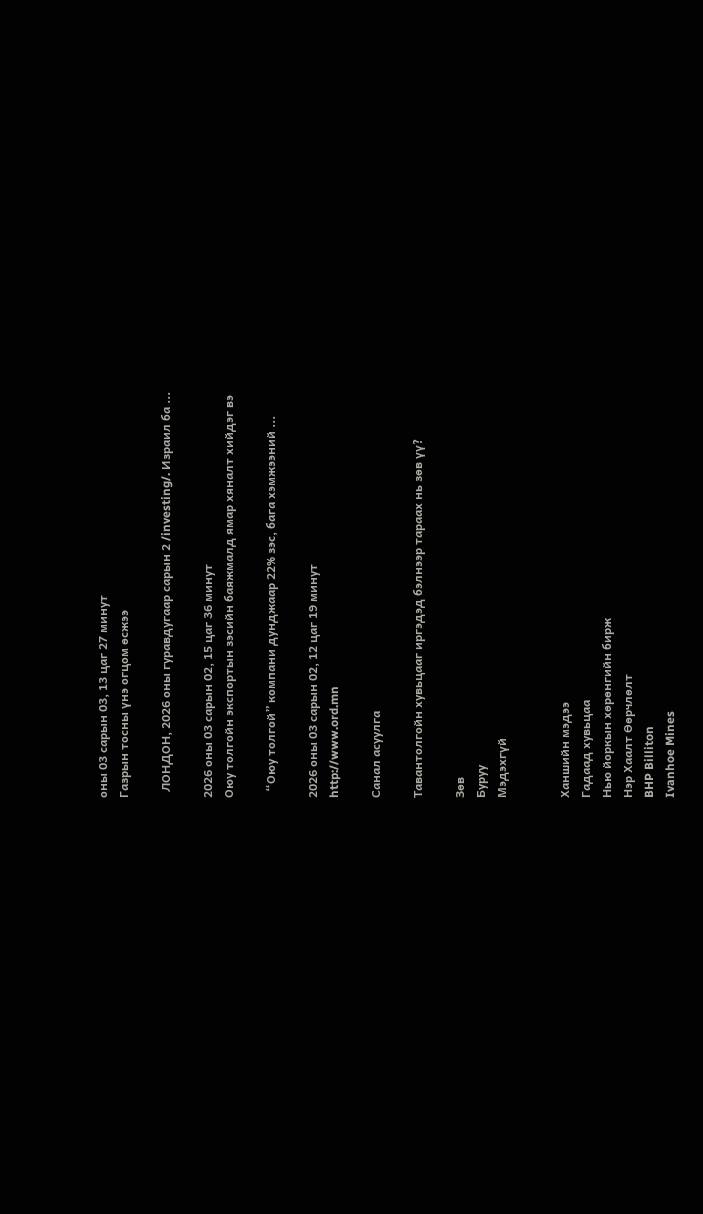оны 03 сарын 03, 13 цаг 27 минут
Газрын тосны үнэ огцом өсжээ

  ЛОНДОН, 2026 оны гуравдугаар сарын 2 /investing/. Израил ба ...

2026 оны 03 сарын 02, 15 цаг 36 минут
Оюу толгойн экспортын зэсийн баяжмалд ямар хяналт хийдэг вэ

  “Оюу толгой” компани дунджаар 22% зэс, бага хэмжээний ...

2026 оны 03 сарын 02, 12 цаг 19 минут
http://www.ord.mn

Санал асуулга

Тавантолгойн хувьцааг иргэдэд бэлнээр тараах нь зөв үү?

Зөв
Буруу
Мэдэхгүй


Ханшийн мэдээ
Гадаад хувьцаа
Нью йоркын хөрөнгийн бирж
Нэр Хаалт Өөрчлөлт
BHP Billiton
Ivanhoe Mines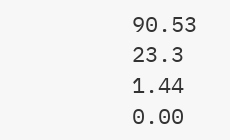90.53
23.3
1.44
0.00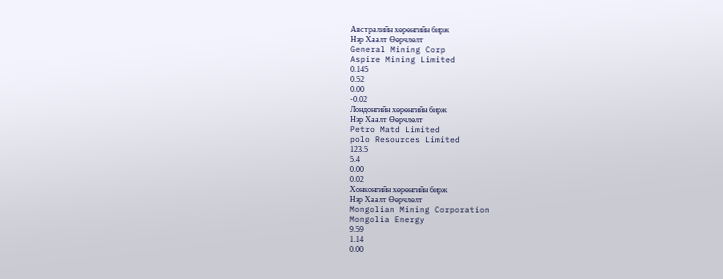Австралийн хөрөнгийн бирж
Нэр Хаалт Өөрчлөлт
General Mining Corp
Aspire Mining Limited
0.145
0.52
0.00
-0.02
Лондонгийн хөрөнгийн бирж
Нэр Хаалт Өөрчлөлт
Petro Matd Limited
polo Resources Limited
123.5
5.4
0.00
0.02
Хонконгийн хөрөнгийн бирж
Нэр Хаалт Өөрчлөлт
Mongolian Mining Corporation
Mongolia Energy
9.59
1.14
0.00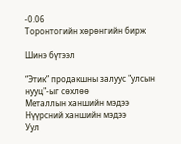-0.06
Торонтогийн хөрөнгийн бирж

Шинэ бүтээл

“Этик” продакшны залуус "улсын нууц"-ыг сөхлөө
Металлын ханшийн мэдээ
Нүүрсний ханшийн мэдээ
Уул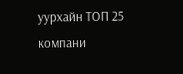уурхайн ТОП 25 компани